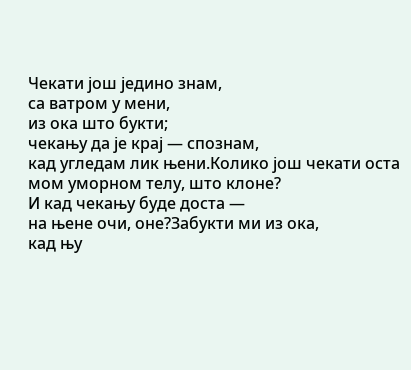Чекати још једино знам,
са ватром у мени,
из ока што букти;
чекању да је крај — спознам,
кад угледам лик њени.Колико још чекати оста
мом уморном телу, што клоне?
И кад чекању буде доста —
на њене очи, оне?Забукти ми из ока,
кад њу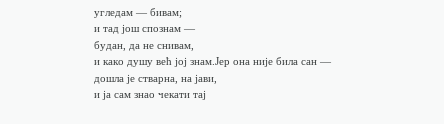угледам — бивам;
и тад још спознам —
будан, да не снивам,
и како душу већ јој знам.Јер она није била сан —
дошла је стварна, на јави,
и ја сам знао чекати тај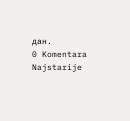дан.
0 Komentara
Najstarije